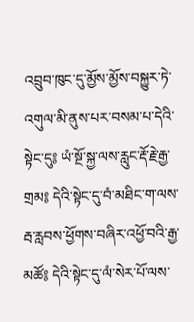འབྲུབ་ཁུང་དུ་མྱོས་མྱོས་བསྐྱུར་ཏེ་འགུལ་མི་ནུས་པར་བསམ་པ་དེའི་སྟེང་དུ༔ ཡཾ་སྔོ་སྐྱ་ལས་རླུང་རྡོ་རྗེ་རྒྱ་གྲམ༔ དེའི་སྟེང་དུ་བཾ་མཐིང་ག་ལས་རྦ་རླབས་ཕྱོགས་བཞིར་འཕྱོ་བའི་རྒྱ་མཚོ༔ དེའི་སྟེང་དུ་ལཾ་སེར་པོ་ལས་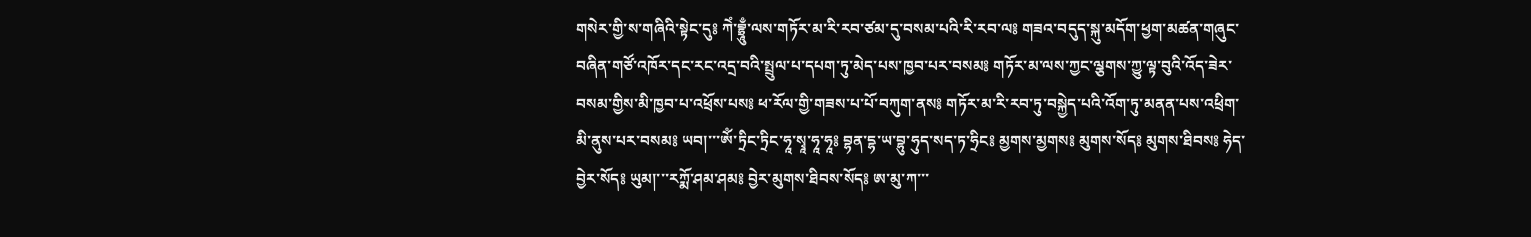གསེར་གྱི་ས་གཞིའི་སྟེང་དུ༔ ཀེཾ་བྷྲཱུྃ་ལས་གཏོར་མ་རི་རབ་ཙམ་དུ་བསམ་པའི་རི་རབ་ལ༔ གཟའ་བདུད་སྐུ་མདོག་ཕྱག་མཚན་གཞུང་བཞིན་གཙོ་འཁོར་དང་རང་འདྲ་བའི་སྤྲུལ་པ་དཔག་ཏུ་མེད་པས་ཁྱབ་པར་བསམ༔ གཏོར་མ་ལས་ཀྱང་ལྕགས་ཀྱུ་ལྟ་བུའི་འོད་ཟེར་བསམ་གྱིས་མི་ཁྱབ་པ་འཕྲོས་པས༔ ཕ་རོལ་གྱི་གཟས་པ་པོ་བཀུག་ནས༔ གཏོར་མ་རི་རབ་ཏུ་བསྐྱེད་པའི་འོག་ཏུ་མནན་པས་འཕྲིག་མི་ནུས་པར་བསམ༔ ཡབ།་་་ཨོཾ་ཏྲིང་ཏྲིང་ཧཱ་སྭཱ་ཧཱ་ཧཱ༔ བྷན་དྷ་ཡ་བྷུ་ཧུད་སད་ཏ་ཧྲིང༔ མྱགས་མྱགས༔ མུགས་སོད༔ མུགས་ཐིབས༔ ཧེད་བྱེར་སོད༔ ཡུམ།་་་རཀྨོ་ཤམ་ཤམ༔ བྱེར་མུགས་ཐིབས་སོད༔ ཨ་མུ་ཀ་་་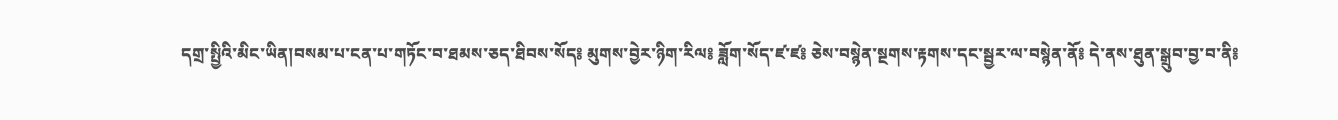དགྲ་སྤྱིའི་མིང་ཡིན།བསམ་པ་ངན་པ་གཏོང་བ་ཐམས་ཅད་ཐིབས་སོད༔ མུགས་བྱེར་ཉིག་རིལ༔ ཟློག་སོད་ཛ་ཛ༔ ཅེས་བསྙེན་སྔགས་རྟགས་དང་སྦྱར་ལ་བསྙེན་ནོ༔ དེ་ནས་ཐུན་སྒྲུབ་བྱ་བ་ནི༔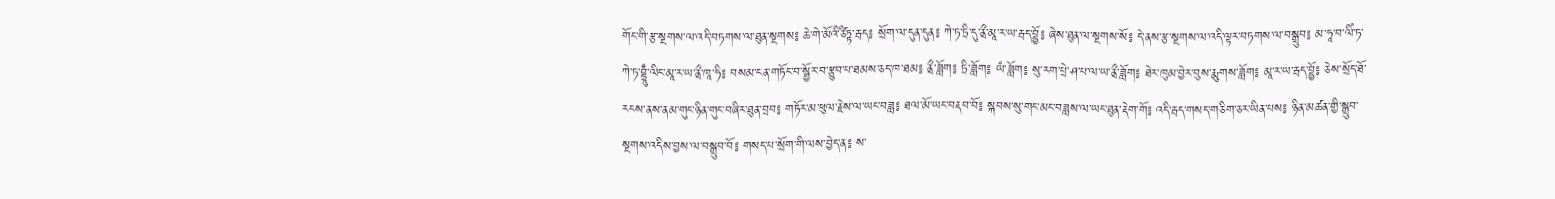གོང་གི་རྩ་སྔགས་ལ་འདི་བཏགས་ལ་ཐུན་སྔགས༔ ཆེ་གེ་མོའི་ཙིཏྟ་རྦད༔ སྲོག་ལ་དུན་དུན༔ ཀེ་ཏ་ཏྲི་དུ་ནྲྀ་མཱ་ར་ཡ་རྦད་བྷྱོ༔ ཞེས་ཐུན་ལ་སྔགས་སོ༔ དེ་ནས་རྩ་སྔགས་ལ་འདི་ལྟར་བཏགས་ལ་བསྒྲུབ༔ མ་ཧཱ་བ་ལིཾ་ཏ་ཀེ་ཏ་བྷྲཱུྃ་ལིང་མཱ་ར་ཡ་ནྲྀ་ཁཱ་ཧི༔ བསམ་ངན་གཏོང་བ་སྦྱོར་བ་རྩུབ་པ་ཐམས་ཅད་ཁ་ཐམ༔ ནྲྀ་ཟློག༔ ཏྲི་ཟློག༔ ཡཾ་ཟློག༔ སུ་རག་པྲེ་ཤ་པ་ལ་ཡ་ནྲྀ་ཟློག༔ ཐེར་ཁུམ་བྱེར་བུས་རྨུགས་ཟློག༔ མཱ་ར་ཡ་རྦད་བྷྱོ༔ ཅེས་སྲོད་ཐོ་རངས་ནས་ནམ་གུང་ཉིན་གུང་བཞིར་ཐུན་བྲབ༔ གཏོར་མ་ཕུལ་རྗེས་ལ་ཡང་བཟླ༔ ཐལ་མོ་ཡང་བརྡབ་བོ༔ སྐབས་སུ་གང་མང་བཟླས་ལ་ཡང་ཐུན་རྡེག་གོ༔ འདི་རྦད་གསད་གཅིག་ཅར་ཡིན་པས༔ ཉིན་མཚན་གྱི་སྒྲུབ་སྔགས་འདིས་བྱས་ལ་བསྒྲུབ་བོ༔ གསད་པ་སྲོག་གི་ལས་བྱེད་ན༔ ས་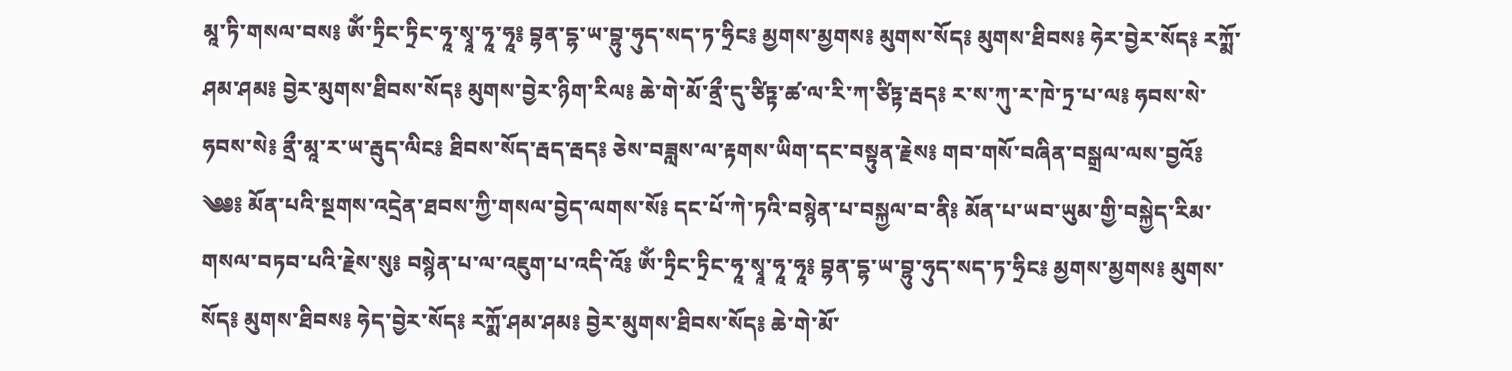མཱ་ཏི་གསལ་བས༔ ཨོཾ་ཏྲིང་ཏྲིང་ཧཱ་སྭཱ་ཧཱ་ཧཱ༔ བྷན་དྷ་ཡ་བྷུ་ཧུད་སད་ཏ་ཧྲིང༔ མྱགས་མྱགས༔ མུགས་སོད༔ མུགས་ཐིབས༔ ཧེར་བྱེར་སོད༔ རཀྨོ་ཤམ་ཤམ༔ བྱེར་མུགས་ཐིབས་སོད༔ མུགས་བྱེར་ཉིག་རིལ༔ ཆེ་གེ་མོ་ནྲྀ་དུ་ཙིཏྟ་ཚ་ལ་རི་ཀ་ཙིཏྟ་རྦད༔ ར་ས་ཀུ་ར་ཁེ་ཏྲ་པ་ལ༔ ཧབས་སེ་ཧབས་སེ༔ ནྲྀ་མཱ་ར་ཡ་རྦུད་ལིང༔ ཐིབས་སོད་རྦད་རྦད༔ ཅེས་བཟླས་ལ་རྟགས་ཡིག་དང་བསྟུན་རྗེས༔ གབ་གསོ་བཞིན་བསྒྲལ་ལས་བྱའོ༔ ༄༅༔ མོན་པའི་སྔགས་འདྲེན་ཐབས་ཀྱི་གསལ་བྱེད་ལགས་སོ༔ དང་པོ་ཀེ་ཏའི་བསྙེན་པ་བསྐྱལ་བ་ནི༔ མོན་པ་ཡབ་ཡུམ་གྱི་བསྐྱེད་རིམ་གསལ་བཏབ་པའི་རྗེས་སུ༔ བསྙེན་པ་ལ་འཇུག་པ་འདི་འོ༔ ཨོཾ་ཏྲིང་ཏྲིང་ཧཱ་སྭཱ་ཧཱ་ཧཱ༔ བྷན་དྷ་ཡ་བྷུ་ཧུད་སད་ཏ་ཧྲིང༔ མྱགས་མྱགས༔ མུགས་སོད༔ མུགས་ཐིབས༔ ཧེད་བྱེར་སོད༔ རཀྨོ་ཤམ་ཤམ༔ བྱེར་མུགས་ཐིབས་སོད༔ ཆེ་གེ་མོ་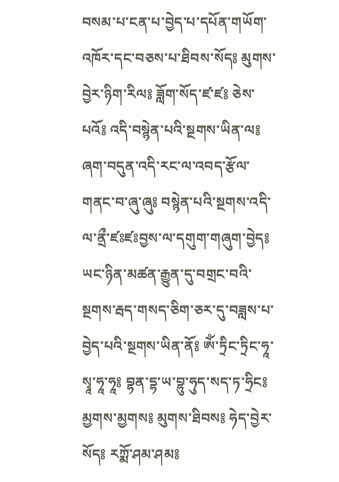བསམ་པ་ངན་པ་བྱེད་པ་དཔོན་གཡོག་འཁོར་དང་བཅས་པ་ཐིབས་སོད༔ མུགས་བྱེར་ཉིག་རིལ༔ ཟློག་སོད་ཛ་ཛ༔ ཅེས་པའོ༔ འདི་བསྙེན་པའི་སྔགས་ཡིན་ལ༔ ཞག་བདུན་འདི་རང་ལ་འབད་རྩོལ་གནང་བ་ཞུ་ཞུ༔ བསྙེན་པའི་སྔགས་འདི་ལ་ནྲྀ་ཛཿཛཿབྱས་ལ་དགུག་གཞུག་བྱེད༔ ཡང་ཉིན་མཚན་རྒྱུན་དུ་བགྲང་བའི་སྔགས་རྦད་གསད་ཅིག་ཅར་དུ་བཟླས་པ་བྱེད་པའི་སྔགས་ཡིན་ནོ༔ ཨོཾ་ཏྲིང་ཏྲིང་ཧཱ་སྭཱ་ཧཱ་ཧཱ༔ བྷན་དྷ་ཡ་བྷུ་ཧུད་སད་ཏ་ཧྲིང༔ མྱགས་མྱགས༔ མུགས་ཐིབས༔ ཧེད་བྱེར་སོད༔ རཀྨོ་ཤམ་ཤམ༔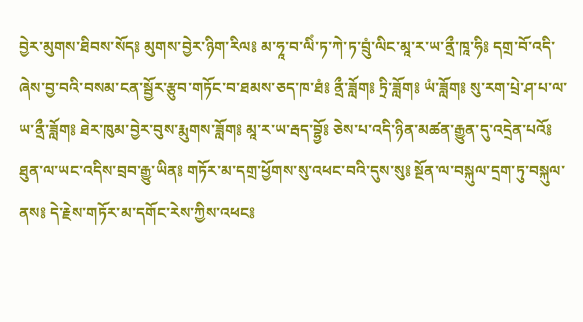བྱེར་མུགས་ཐིབས་སོད༔ མུགས་བྱེར་ཉིག་རིལ༔ མ་ཧཱ་བ་ལིཾ་ཏ་ཀེ་ཏ་བྲུཾ་ལིང་མཱ་ར་ཡ་ནྲྀ་ཁཱ་ཧི༔ དགྲ་བོ་འདི་ཞེས་བྱ་བའི་བསམ་ངན་སྦྱོར་རྩུབ་གཏོང་བ་ཐམས་ཅད་ཁ་ཐཾ༔ ནྲྀ་ཟློག༔ ཏྲི་ཟློག༔ ཡཾ་ཟློག༔ སུ་རག་པྲེ་ཤ་པ་ལ་ཡ་ནྲྀ་ཟློག༔ ཐེར་ཁུམ་བྱེར་བུས་རྨུགས་ཟློག༔ མཱ་ར་ཡ་རྦད་བྷྱོ༔ ཅེས་པ་འདི་ཉིན་མཚན་རྒྱུན་དུ་འདྲེན་པའོ༔ ཐུན་ལ་ཡང་འདིས་བྲབ་རྒྱུ་ཡིན༔ གཏོར་མ་དགྲ་ཕྱོགས་སུ་འཕང་བའི་དུས་སུ༔ སྔོན་ལ་བསྐུལ་དྲག་ཏུ་བསྐུལ་ནས༔ དེ་རྗེས་གཏོར་མ་དགོང་རེས་ཀྱིས་འཕང༔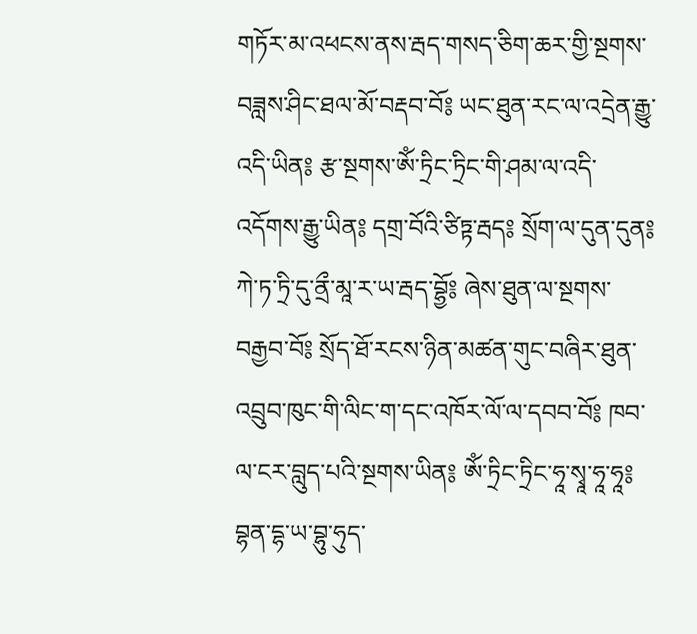གཏོར་མ་འཕངས་ནས་རྦད་གསད་ཅིག་ཆར་གྱི་སྔགས་བཟླས་ཤིང་ཐལ་མོ་བརྡབ་བོ༔ ཡང་ཐུན་རང་ལ་འདྲེན་རྒྱུ་འདི་ཡིན༔ རྩ་སྔགས་ཨོཾ་ཏྲིང་ཏྲིང་གི་ཤམ་ལ་འདི་འདོགས་རྒྱུ་ཡིན༔ དགྲ་བོའི་ཙིཏྟ་རྦད༔ སྲོག་ལ་དུན་དུན༔ ཀེ་ཏ་ཏྲི་དུ་ནྲྀ་མཱ་ར་ཡ་རྦད་བྷྱོ༔ ཞེས་ཐུན་ལ་སྔགས་བརྒྱབ་བོ༔ སྲོད་ཐོ་རངས་ཉིན་མཚན་གུང་བཞིར་ཐུན་འབྲུབ་ཁུང་གི་ལིང་ག་དང་འཁོར་ལོ་ལ་དབབ་བོ༔ ཁབ་ལ་ངར་བླུད་པའི་སྔགས་ཡིན༔ ཨོཾ་ཏྲིང་ཏྲིང་ཧཱ་སྭཱ་ཧཱ་ཧཱ༔ བྷན་དྷ་ཡ་བྷུ་ཧུད་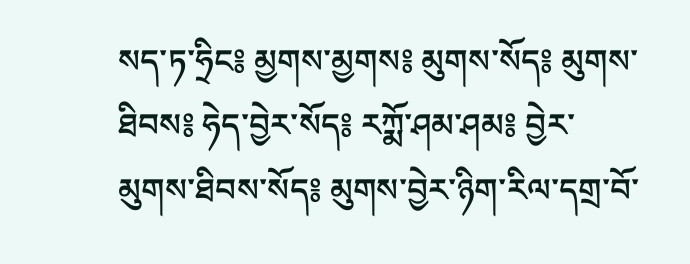སད་ཏ་ཧྲིང༔ མྱགས་མྱགས༔ མུགས་སོད༔ མུགས་ཐིབས༔ ཧེད་བྱེར་སོད༔ རཀྨོ་ཤམ་ཤམ༔ བྱེར་མུགས་ཐིབས་སོད༔ མུགས་བྱེར་ཉིག་རིལ་དགྲ་བོ་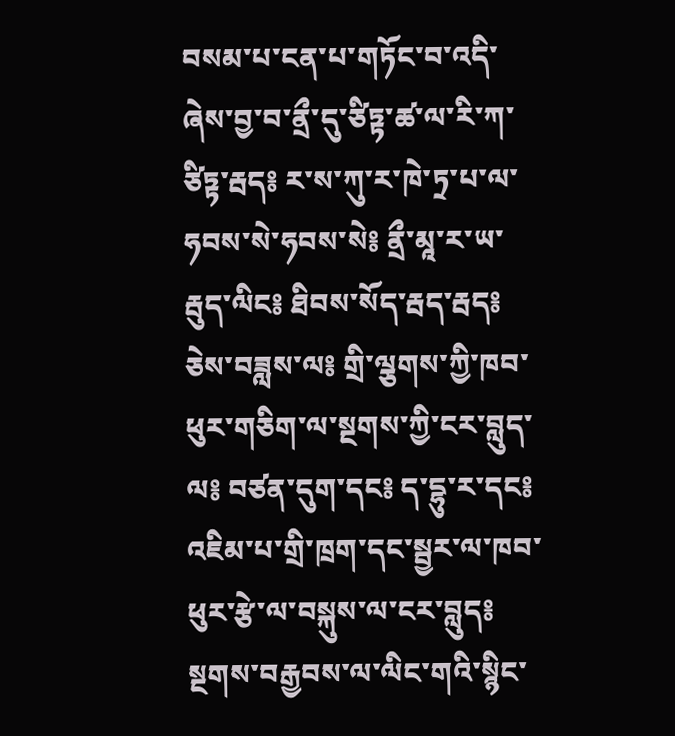བསམ་པ་ངན་པ་གཏོང་བ་འདི་ཞེས་བྱ་བ་ནྲྀ་དུ་ཙིཏྟ་ཚ་ལ་རི་ཀ་ཙིཏྟ་རྦད༔ ར་ས་ཀུ་ར་ཁེ་ཏྲ་པ་ལ་ཧབས་སེ་ཧབས་སེ༔ ནྲྀ་མཱ་ར་ཡ་རྦུད་ལིང༔ ཐིབས་སོད་རྦད་རྦད༔ ཅེས་བཟླས་ལ༔ གྲི་ལྕགས་ཀྱི་ཁབ་ཕུར་གཅིག་ལ་སྔགས་ཀྱི་ངར་བླུད་ལ༔ བཙན་དུག་དང༔ ད་དྷུ་ར་དང༔ འཇིམ་པ་གྲི་ཁྲག་དང་སྦྱར་ལ་ཁབ་ཕུར་རྩེ་ལ་བསྐུས་ལ་ངར་བླུད༔ སྔགས་བརྒྱབས་ལ་ལིང་གའི་སྙིང་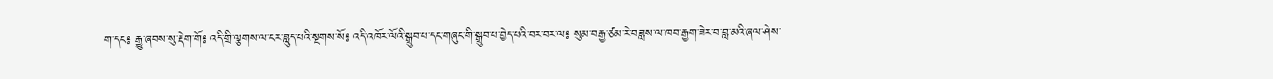ག་དང༔ རྒྱུ་ཞབས་སུ་རྡེག་གོ༔ འདི་གྲི་ལྕགས་ལ་ངར་བླུད་པའི་སྔགས་སོ༔ འདི་འཁོར་ལོའི་སྒྲུབ་པ་དང་གཞུང་གི་སྒྲུབ་པ་བྱེད་པའི་བར་བར་ལ༔ སུམ་བརྒྱ་ཙམ་རེ་བཟླས་ལ་ཁབ་རྒྱག་ཟེར་བ་བླ་མའི་ཞལ་ཤེས་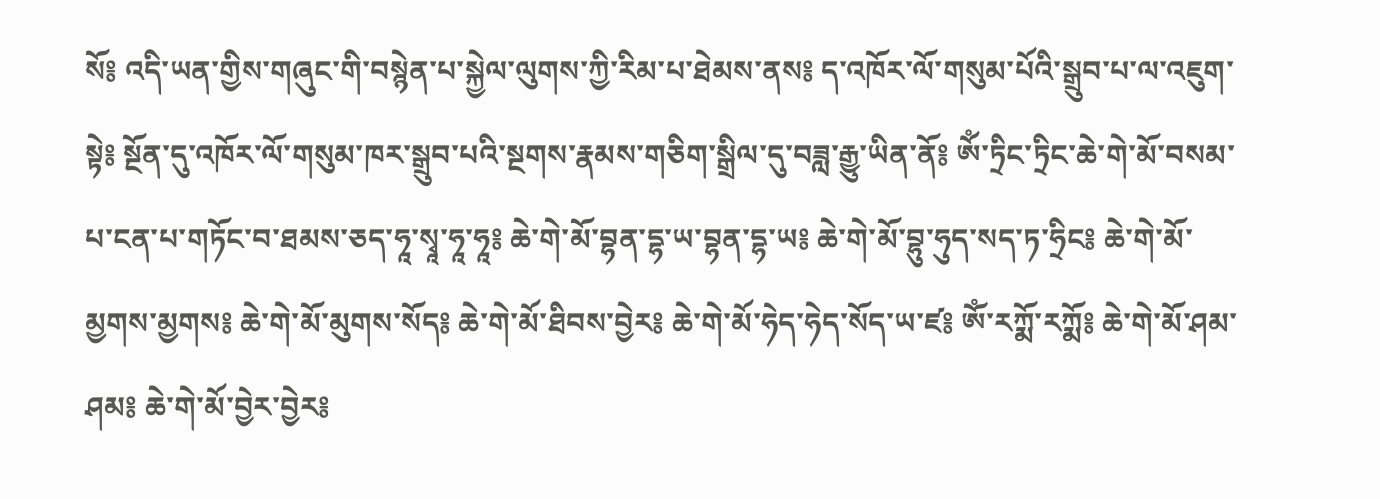སོ༔ འདི་ཡན་གྱིས་གཞུང་གི་བསྙེན་པ་སྐྱེལ་ལུགས་ཀྱི་རིམ་པ་ཐེམས་ནས༔ ད་འཁོར་ལོ་གསུམ་པོའི་སྒྲུབ་པ་ལ་འཇུག་སྟེ༔ སྔོན་དུ་འཁོར་ལོ་གསུམ་ཁར་སྒྲུབ་པའི་སྔགས་རྣམས་གཅིག་སྒྲིལ་དུ་བཟླ་རྒྱུ་ཡིན་ནོ༔ ཨོཾ་ཏྲིང་ཏྲིང་ཆེ་གེ་མོ་བསམ་པ་ངན་པ་གཏོང་བ་ཐམས་ཅད་ཧཱ་སྭཱ་ཧཱ་ཧཱ༔ ཆེ་གེ་མོ་བྷན་དྷ་ཡ་བྷན་དྷ་ཡ༔ ཆེ་གེ་མོ་བྷུ་ཧུད་སད་ཏ་ཧྲིང༔ ཆེ་གེ་མོ་མྱགས་མྱགས༔ ཆེ་གེ་མོ་མུགས་སོད༔ ཆེ་གེ་མོ་ཐིབས་བྱེར༔ ཆེ་གེ་མོ་ཧེད་ཧེད་སོད་ཡ་ཛ༔ ཨོཾ་རཀྨོ་རཀྨོ༔ ཆེ་གེ་མོ་ཤམ་ཤམ༔ ཆེ་གེ་མོ་བྱེར་བྱེར༔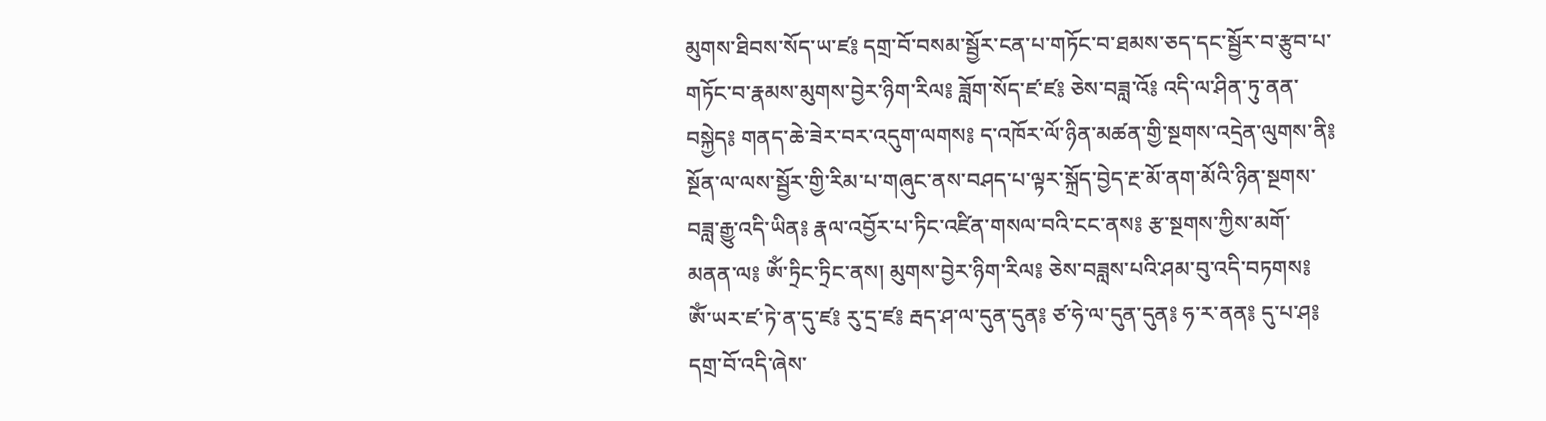མུགས་ཐིབས་སོད་ཡ་ཛ༔ དགྲ་བོ་བསམ་སྦྱོར་ངན་པ་གཏོང་བ་ཐམས་ཅད་དང་སྦྱོར་བ་རྩུབ་པ་གཏོང་བ་རྣམས་མུགས་བྱེར་ཉིག་རིལ༔ ཟློག་སོད་ཛ་ཛ༔ ཅེས་བཟླ་འོ༔ འདི་ལ་ཤིན་ཏུ་ནན་བསྐྱེད༔ གནད་ཆེ་ཟེར་བར་འདུག་ལགས༔ ད་འཁོར་ལོ་ཉིན་མཚན་གྱི་སྔགས་འདྲེན་ལུགས་ནི༔ སྔོན་ལ་ལས་སྦྱོར་གྱི་རིམ་པ་གཞུང་ནས་བཤད་པ་ལྟར་སྐྲོད་བྱེད་རྔ་མོ་ནག་མོའི་ཉིན་སྔགས་བཟླ་རྒྱུ་འདི་ཡིན༔ རྣལ་འབྱོར་པ་ཏིང་འཛིན་གསལ་བའི་ངང་ནས༔ རྩ་སྔགས་ཀྱིས་མགོ་མནན་ལ༔ ཨོཾ་ཏྲིང་ཏྲིང་ནས། མུགས་བྱེར་ཉིག་རིལ༔ ཅེས་བཟླས་པའི་ཤམ་བུ་འདི་བཏགས༔ ཨོཾ་ཡར་ཛ་ཏེ་ན་དུ་ཛ༔ རུ་དྲ་ཛ༔ རྦད་ཤ་ལ་དུན་དུན༔ ཙ་ཧེ་ལ་དུན་དུན༔ ཧ་ར་ནན༔ དུ་པ་ཤ༔ དགྲ་བོ་འདི་ཞེས་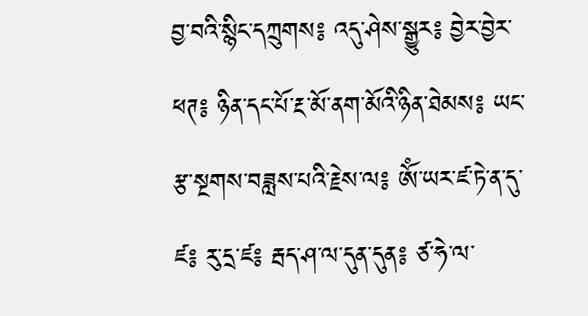བྱ་བའི་སྙིང་དཀྲུགས༔ འདུ་ཤེས་སྒྱུར༔ བྱེར་བྱེར་ཕཊ༔ ཉིན་དང་པོ་རྔ་མོ་ནག་མོའི་ཉིན་ཐེམས༔ ཡང་རྩ་སྔགས་བཟླས་པའི་རྗེས་ལ༔ ཨོཾ་ཡར་ཛ་ཏེ་ན་དུ་ཛ༔ རུ་དྲ་ཛ༔ རྦད་ཤ་ལ་དུན་དུན༔ ཙ་ཧེ་ལ་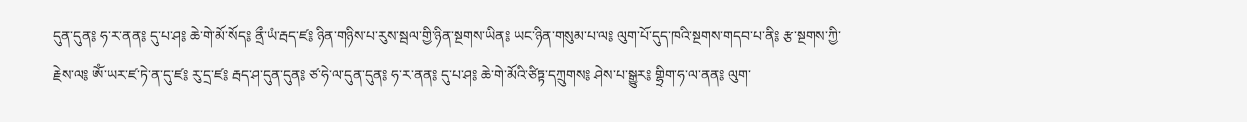དུན་དུན༔ ཧ་ར་ནན༔ དུ་པ་ཤ༔ ཆེ་གེ་མོ་སོད༔ ནྲྀ་ཡཾ་རྦད་ཛ༔ ཉིན་གཉིས་པ་རུས་སྦལ་གྱི་ཉིན་སྔགས་ཡིན༔ ཡང་ཉིན་གསུམ་པ་ལ༔ ལུག་པོ་དུད་ཁའི་སྔགས་གདབ་པ་ནི༔ རྩ་སྔགས་ཀྱི་རྗེས་ལ༔ ཨོཾ་ཡར་ཛ་ཏེ་ན་དུ་ཛ༔ རུ་དྲ་ཛ༔ རྦད་ཤ་དུན་དུན༔ ཙ་ཧེ་ལ་དུན་དུན༔ ཧ་ར་ནན༔ དུ་པ་ཤ༔ ཆེ་གེ་མོའི་ཙིཏྟ་དཀྲུགས༔ ཤེས་པ་སྒྱུར༔ གྷྲིག་ཧ་ལ་ནན༔ ལུག་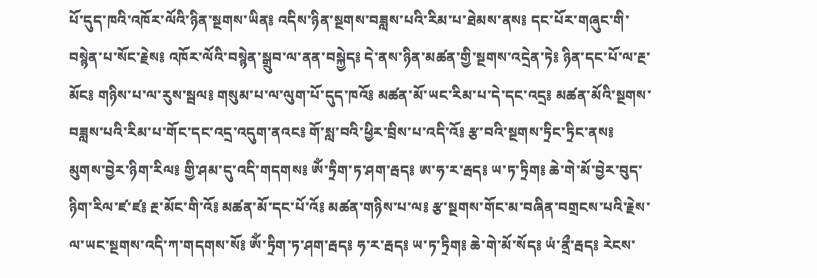པོ་དུད་ཁའི་འཁོར་ལོའི་ཉིན་སྔགས་ཡིན༔ འདིས་ཉིན་སྔགས་བཟླས་པའི་རིམ་པ་ཐེམས་ནས༔ དང་པོར་གཞུང་གི་བསྙེན་པ་སོང་རྗེས༔ འཁོར་ལོའི་བསྙེན་སྒྲུབ་ལ་ནན་བསྐྱེད༔ དེ་ནས་ཉིན་མཚན་གྱི་སྔགས་འདྲེན་ཏེ༔ ཉིན་དང་པོ་ལ་རྔ་མོང༔ གཉིས་པ་ལ་རུས་སྦལ༔ གསུམ་པ་ལ་ལུག་པོ་དུད་ཁའོ༔ མཚན་མོ་ཡང་རིམ་པ་དེ་དང་འདྲ༔ མཚན་མོའི་སྔགས་བཟླས་པའི་རིམ་པ་གོང་དང་འདྲ་འདུག་ནའང༔ གོ་སླ་བའི་ཕྱིར་བྲིས་པ་འདི་འོ༔ རྩ་བའི་སྔགས་ཏྲིང་ཏྲིང་ནས༔ མུགས་བྱེར་ཉིག་རིལ༔ གྱི་ཤམ་དུ་འདི་གདགས༔ ཨོཾ་ཏྲིག་ཏ་ཤག་རྦད༔ ཨ་ཧ་ར་རྦད༔ ཡ་ཏ་ཏྲིག༔ ཆེ་གེ་མོ་བྱེར་བུད་ཉིག་རིལ་ཛ་ཛ༔ རྔ་མོང་གི་འོ༔ མཚན་མོ་དང་པོ་འོ༔ མཚན་གཉིས་པ་ལ༔ རྩ་སྔགས་གོང་མ་བཞིན་བགྲངས་པའི་རྗེས་ལ་ཡང་སྔགས་འདི་ཀ་གདགས་སོ༔ ཨོཾ་ཏྲིག་ཏ་ཤག་རྦད༔ ཧ་ར་རྦད༔ ཡ་ཏ་ཏྲིག༔ ཆེ་གེ་མོ་སོད༔ ཡཾ་ནྲྀ་རྦད༔ རེངས་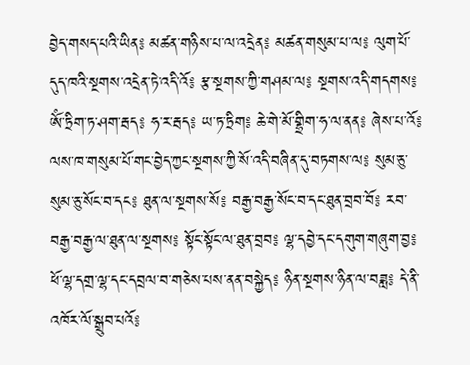བྱེད་གསད་པའི་ཡིན༔ མཚན་གཉིས་པ་ལ་འདྲེན༔ མཚན་གསུམ་པ་ལ༔ ལུག་པོ་དུད་ཁའི་སྔགས་འདྲེན་ཏེ་འདི་འོ༔ རྩ་སྔགས་ཀྱི་གཤམ་ལ༔ སྔགས་འདི་གདགས༔ ཨོཾ་ཏྲིག་ཏ་ཤག་རྦད༔ ཧ་ར་རྦད༔ ཡ་ཏ་ཏྲིག༔ ཆེ་གེ་མོ་གྷྲིག་ཧ་ལ་ནན༔ ཞེས་པ་འོ༔ ལས་ཁ་གསུམ་པོ་གང་བྱེད་ཀྱང་སྔགས་ཀྱི་སོ་འདི་བཞིན་དུ་བཏགས་ལ༔ སུམ་ཅུ་སུམ་ཅུ་སོང་བ་དང༔ ཐུན་ལ་སྔགས་སོ༔ བརྒྱ་བརྒྱ་སོང་བ་དང་ཐུན་བྲབ་བོ༔ རབ་བརྒྱ་བརྒྱ་ལ་ཐུན་ལ་སྔགས༔ སྟོང་སྟོང་ལ་ཐུན་བྲབ༔ ལྷ་དབྱེ་དང་དགུག་གཞུག་བྱ༔ ཕོ་ལྷ་དགྲ་ལྷ་དང་དབྲལ་བ་གཅེས་པས་ནན་བསྐྱེད༔ ཉིན་སྔགས་ཉིན་ལ་བཟླ༔ དེ་ནི་འཁོར་ལོ་སྒྲུབ་པའོ༔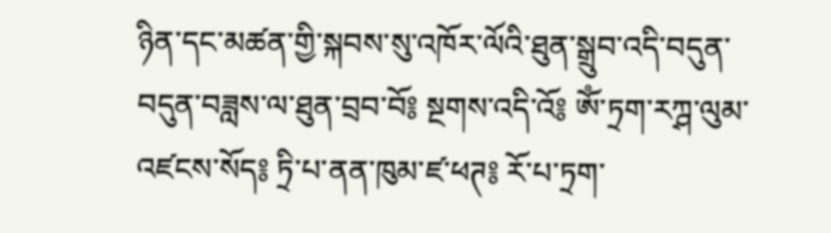ཉིན་དང་མཚན་གྱི་སྐབས་སུ་འཁོར་ལོའི་ཐུན་སྒྲུབ་འདི་བདུན་བདུན་བཟླས་ལ་ཐུན་བྲབ་བོ༔ སྔགས་འདི་འོ༔ ཨོཾ་ཏྲག་རཀྴ་ལུམ་འཛངས་སོད༔ ཏྲི་པ་ནན་ཁུམ་ཛ་ཕཊ༔ རོ་པ་ཏྲག་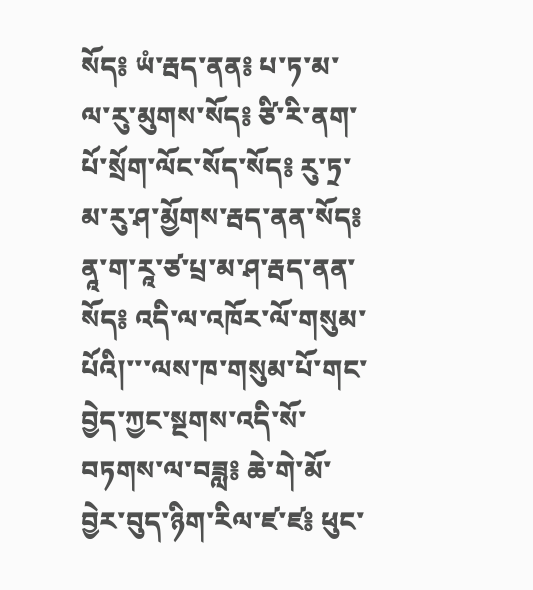སོད༔ ཡཾ་རྦད་ནན༔ པ་ཏ་མ་ལ་རུ་མུགས་སོད༔ ཙི་རི་ནག་པོ་སྲོག་ལོང་སོད་སོད༔ རུ་ཏྲ་མ་རུ་ཤ་མྱོགས་རྦད་ནན་སོད༔ ནཱ་ག་རཱ་ཙ་པྲ་མ་ཤ་རྦད་ནན་སོད༔ འདི་ལ་འཁོར་ལོ་གསུམ་པོའི།་་་ལས་ཁ་གསུམ་པོ་གང་བྱེད་ཀྱང་སྔགས་འདི་སོ་བཏགས་ལ་བཟླ༔ ཆེ་གེ་མོ་བྱེར་བུད་ཉིག་རིལ་ཛ་ཛ༔ ཕུང་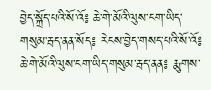བྱེད་སྐྲོད་པའི་སོ་འོ༔ ཆེ་གེ་མོའི་ལུས་ངག་ཡིད་གསུམ་རྦད་ནན་སོད༔ རེངས་བྱེད་གསད་པའི་སོ་འོ༔ ཆེ་གེ་མོའི་ལུས་ངག་ཡིད་གསུམ་རྦད་ནན༔ རྨུགས་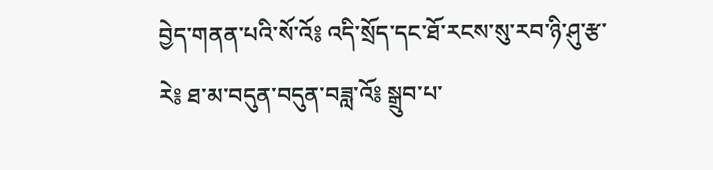བྱེད་གནན་པའི་སོ་འོ༔ འདི་སྲོད་དང་ཐོ་རངས་སུ་རབ་ཉི་ཤུ་རྩ་རེ༔ ཐ་མ་བདུན་བདུན་བཟླ་འོ༔ སྒྲུབ་པ་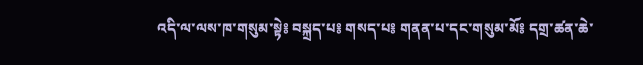འདི་ལ་ལས་ཁ་གསུམ་སྟེ༔ བསྐྲད་པ༔ གསད་པ༔ གནན་པ་དང་གསུམ་མོ༔ དགྲ་ཚན་ཆེ་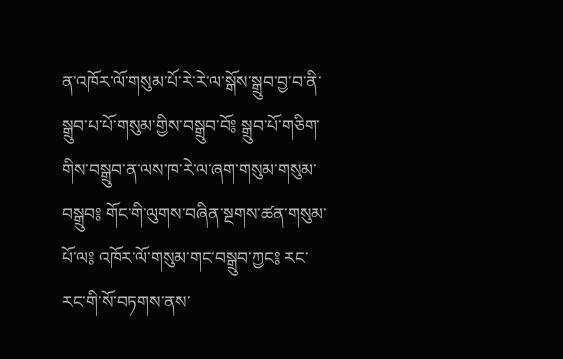ན་འཁོར་ལོ་གསུམ་པོ་རེ་རེ་ལ་སྒོས་སྒྲུབ་བྱ་བ་ནི་སྒྲུབ་པ་པོ་གསུམ་གྱིས་བསྒྲུབ་བོ༔ སྒྲུབ་པོ་གཅིག་གིས་བསྒྲུབ་ན་ལས་ཁ་རེ་ལ་ཞག་གསུམ་གསུམ་བསྒྲུབ༔ གོང་གི་ལུགས་བཞིན་སྔགས་ཚན་གསུམ་པོ་ལ༔ འཁོར་ལོ་གསུམ་གང་བསྒྲུབ་ཀྱང༔ རང་རང་གི་སོ་བཏགས་ནས་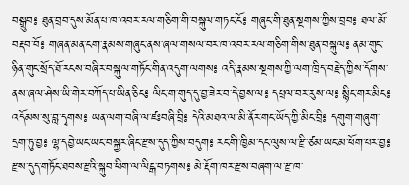བསྒྲུབ༔ ཐུན་བྲབ་དུས་མོན་པ་ཁ་འབར་རལ་གཅིག་གི་བསྐུལ་གཏང་ངོ༔ གཞུང་གི་ཐུན་སྔགས་ཀྱིས་བྲབ༔ ཐལ་མོ་བརྡབ་བོ༔ གཞན་མན་ངག་རྣམས་གཞུང་ནས་ཞལ་གསལ་བར་ཁ་འབར་རལ་གཅིག་གིས་ཐུན་བསྐུལ༔ ནམ་གུང་ཉིན་གུང་སྲོད་ཐོ་རངས་བཞིར་བསྐུལ་གཏོང་གིན་འདུག་ལགས༔ འདི་རྣམས་སྔགས་ཀྱི་ལག་ཁྲིད་བརྗེད་ཀྱིས་དོགས་ནས་ཞལ་ཤེས་ཡི་གེར་བཀོད་པ་ཡིན་ཅིང༔ ལིང་ག་གུད་དུ་བྱ་ཟེར་བ་དེ་བྱས་ལ༔ དཔྲལ་བར་རུས་ལ༔ སྙིང་གར་མིང༔ འདོམས་སུ་བླ་དྭགས༔ ཡན་ལག་བཞི་ལ་ཛཿབཞི་བྲི༔ དེའི་མཐའ་ལ་མི་ནོར་གང་ཡོད་ཀྱི་མིང་བྲི༔ དགུག་གཞུག་དྲག་ཏུ་བྱ༔ ལྷ་དབྱེ་ཡང་ཡང་བསྐྱར་ཞིང་རྫས་དུད་ཀྱིས་བདུག༔ རང་གི་ཁྱིམ་དང་ལུས་ལ་རྫི་ཙམ་ཡང་མ་ཕོག་པར་བྱ༔ རྫས་དུད་གཏོང་ཐབས་རྫའི་སྐུབ་ཕིག་ལ་ལིངྒ་བཏགས༔ མེ་རྡོག་ཁར་རྫས་བཞག་ལ་རྫ་ཁ་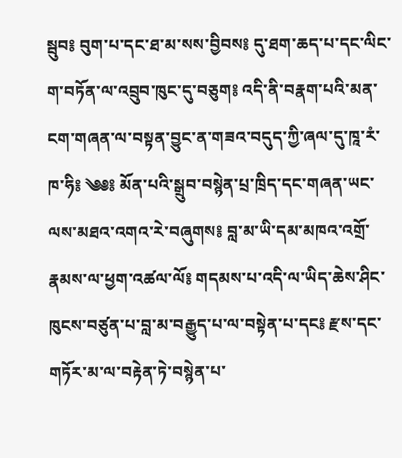སྦུབ༔ བུག་པ་དང་ཐ་མ་སས་བྱིབས༔ དུ་ཐག་ཆད་པ་དང་ལིང་ག་བཏོན་ལ་འབྲུབ་ཁུང་དུ་བཅུག༔ འདི་ནི་བརྣག་པའི་མན་ངག་གཞན་ལ་བསྟན་བྱུང་ན་གཟའ་བདུད་ཀྱི་ཞལ་དུ་ཁཱ་རཾ་ཁ་ཧི༔ ༄༅༔ མོན་པའི་སྒྲུབ་བསྙེན་པྲ་ཁྲིད་དང་གཞན་ཡང་ལས་མཐའ་འགའ་རེ་བཞུགས༔ བླ་མ་ཡི་དམ་མཁའ་འགྲོ་རྣམས་ལ་ཕྱག་འཚལ་ལོ༔ གདམས་པ་འདི་ལ་ཡིད་ཆེས་ཤིང་ཁུངས་བཙུན་པ་བླ་མ་བརྒྱུད་པ་ལ་བསྟེན་པ་དང༔ རྫས་དང་གཏོར་མ་ལ་བརྟེན་ཏེ་བསྙེན་པ་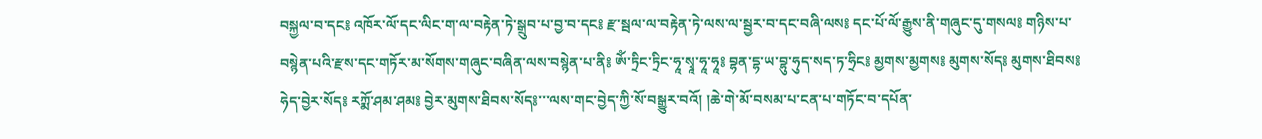བསྐྱལ་བ་དང༔ འཁོར་ལོ་དང་ལིང་ག་ལ་བརྟེན་ཏེ་སྒྲུབ་པ་བྱ་བ་དང༔ རྫ་སྦལ་ལ་བརྟེན་ཏེ་ལས་ལ་སྦྱར་བ་དང་བཞི་ལས༔ དང་པོ་ལོ་རྒྱུས་ནི་གཞུང་དུ་གསལ༔ གཉིས་པ་བསྙེན་པའི་རྫས་དང་གཏོར་མ་སོགས་གཞུང་བཞིན་ལས་བསྙེན་པ་ནི༔ ཨོཾ་ཏྲིང་ཏྲིང་ཧཱ་སྭཱ་ཧཱ་ཧཱ༔ བྷན་དྷ་ཡ་བྷུ་ཧུད་སད་ཏ་ཧྲིང༔ མྱགས་མྱགས༔ མུགས་སོད༔ མུགས་ཐིབས༔ ཧེད་བྱེར་སོད༔ རཀྨོ་ཤམ་ཤམ༔ བྱེར་མུགས་ཐིབས་སོད༔་་་ལས་གང་བྱེད་ཀྱི་སོ་བསྒྱུར་བའོ། །ཆེ་གེ་མོ་བསམ་པ་ངན་པ་གཏོང་བ་དཔོན་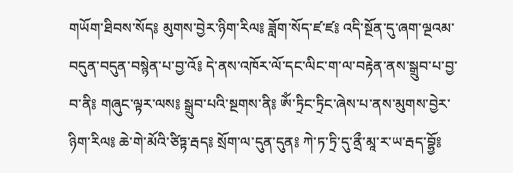གཡོག་ཐིབས་སོད༔ མུགས་བྱེར་ཉིག་རིལ༔ ཟློག་སོད་ཛ་ཛ༔ འདི་སྔོན་དུ་ཞག་ལྔའམ་བདུན་བདུན་བསྙེན་པ་བྱ་འོ༔ དེ་ནས་འཁོར་ལོ་དང་ལིང་ག་ལ་བརྟེན་ནས་སྒྲུབ་པ་བྱ་བ་ནི༔ གཞུང་ལྟར་ལས༔ སྒྲུབ་པའི་སྔགས་ནི༔ ཨོཾ་ཏྲིང་ཏྲིང་ཞེས་པ་ནས་མུགས་བྱེར་ཉིག་རིལ༔ ཆེ་གེ་མོའི་ཙིཏྟ་རྦད༔ སྲོག་ལ་དུན་དུན༔ ཀེ་ཏ་ཏྲི་དུ་ནྲྀ་མཱ་ར་ཡ་རྦད་བྷྱོ༔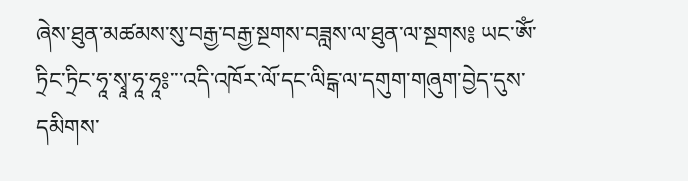ཞེས་ཐུན་མཚམས་སུ་བརྒྱ་བརྒྱ་སྔགས་བཟླས་ལ་ཐུན་ལ་སྔགས༔ ཡང་ཨོཾ་ཏྲིང་ཏྲིང་ཧཱ་སྭཱ་ཧཱ་ཧཱ༔་་་འདི་འཁོར་ལོ་དང་ལིངྒ་ལ་དགུག་གཞུག་བྱེད་དུས་དམིགས་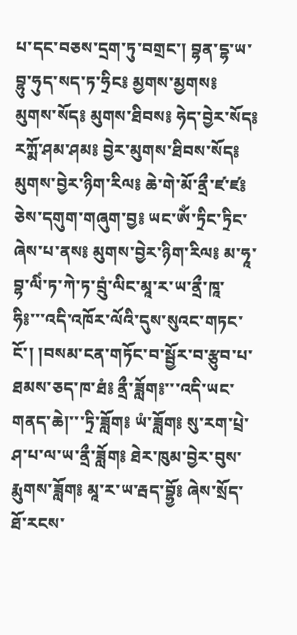པ་དང་བཅས་དྲག་ཏུ་བགྲང་། བྷན་དྷ་ཡ་བྷུ་ཧུད་སད་ཏ་ཧྲིང༔ མྱགས་མྱགས༔ མུགས་སོད༔ མུགས་ཐིབས༔ ཧེད་བྱེར་སོད༔ རཀྨོ་ཤམ་ཤམ༔ བྱེར་མུགས་ཐིབས་སོད༔ མུགས་བྱེར་ཉིག་རིལ༔ ཆེ་གེ་མོ་ནྲྀ་ཛ་ཛ༔ ཅེས་དགུག་གཞུག་བྱ༔ ཡང་ཨོཾ་ཏྲིང་ཏྲིང་ཞེས་པ་ནས༔ མུགས་བྱེར་ཉིག་རིལ༔ མ་ཧཱ་བྷ་ལིཾ་ཏ་ཀེ་ཏ་བྲུཾ་ལིང་མཱ་ར་ཡ་ནྲྀ་ཁཱ་ཧི༔་་་འདི་འཁོར་ལོའི་དུས་སུའང་གཏང་ངོ་། །བསམ་ངན་གཏོང་བ་སྦྱོར་བ་རྩུབ་པ་ཐམས་ཅད་ཁ་ཐཾ༔ ནྲྀ་ཟློག༔་་་འདི་ཡང་གནད་ཆེ།་་་ཏྲི་ཟློག༔ ཡཾ་ཟློག༔ སུ་རག་པྲེ་ཤ་པ་ལ་ཡ་ནྲྀ་ཟློག༔ ཐེར་ཁུམ་བྱེར་བུས་རྨུགས་ཟློག༔ མཱ་ར་ཡ་རྦད་བྷྱོ༔ ཞེས་སྲོད་ཐོ་རངས་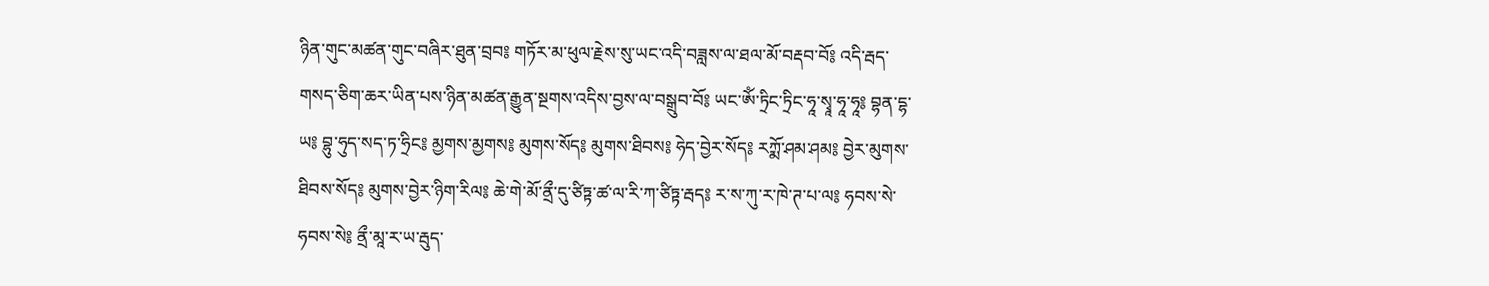ཉིན་གུང་མཚན་གུང་བཞིར་ཐུན་བྲབ༔ གཏོར་མ་ཕུལ་རྗེས་སུ་ཡང་འདི་བཟླས་ལ་ཐལ་མོ་བརྡབ་བོ༔ འདི་རྦད་གསད་ཅིག་ཆར་ཡིན་པས་ཉིན་མཚན་རྒྱུན་སྔགས་འདིས་བྱས་ལ་བསྒྲུབ་བོ༔ ཡང་ཨོཾ་ཏྲིང་ཏྲིང་ཧཱ་སྭཱ་ཧཱ་ཧཱ༔ བྷན་དྷ་ཡ༔ བྷུ་ཧུད་སད་ཏ་ཧྲིང༔ མྱགས་མྱགས༔ མུགས་སོད༔ མུགས་ཐིབས༔ ཧེད་བྱེར་སོད༔ རཀྨོ་ཤམ་ཤམ༔ བྱེར་མུགས་ཐིབས་སོད༔ མུགས་བྱེར་ཉིག་རིལ༔ ཆེ་གེ་མོ་ནྲྀ་དུ་ཙིཏྟ་ཚ་ལ་རི་ཀ་ཙིཏྟ་རྦད༔ ར་ས་ཀུ་ར་ཁེ་ཊ་པ་ལ༔ ཧབས་སེ་ཧབས་སེ༔ ནྲྀ་མཱ་ར་ཡ་རྦུད་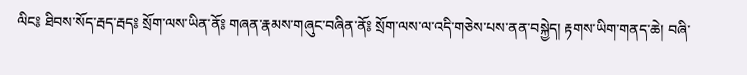ལིང༔ ཐིབས་སོད་རྦད་རྦད༔ སྲོག་ལས་ཡིན་ནོ༔ གཞན་རྣམས་གཞུང་བཞིན་ནོ༔ སྲོག་ལས་ལ་འདི་གཅེས་པས་ནན་བསྐྱེད། རྟགས་ཡིག་གནད་ཆེ། བཞི་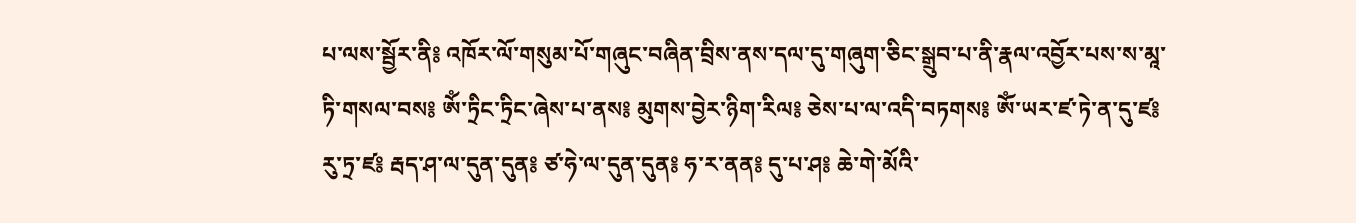པ་ལས་སྦྱོར་ནི༔ འཁོར་ལོ་གསུམ་པོ་གཞུང་བཞིན་བྲིས་ནས་དལ་དུ་གཞུག་ཅིང་སྒྲུབ་པ་ནི་རྣལ་འབྱོར་པས་ས་མཱ་ཏི་གསལ་བས༔ ཨོཾ་ཏྲིང་ཏྲིང་ཞེས་པ་ནས༔ མུགས་བྱེར་ཉིག་རིལ༔ ཅེས་པ་ལ་འདི་བཏགས༔ ཨོཾ་ཡར་ཛ་ཏེ་ན་དུ་ཛ༔ རུ་ཏྲ་ཛ༔ རྦད་ཤ་ལ་དུན་དུན༔ ཙ་ཧེ་ལ་དུན་དུན༔ ཧ་ར་ནན༔ དུ་པ་ཤ༔ ཆེ་གེ་མོའི་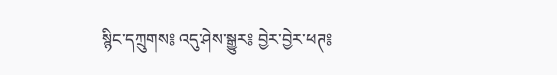སྙིང་དཀྲུགས༔ འདུ་ཤེས་སྒྱུར༔ བྱེར་བྱེར་ཕཊ༔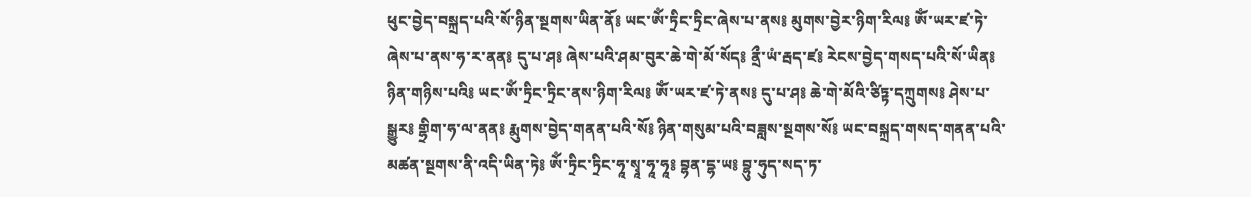ཕུང་བྱེད་བསྐྲད་པའི་སོ་ཉིན་སྔགས་ཡིན་ནོ༔ ཡང་ཨོཾ་ཏྲིང་ཏྲིང་ཞེས་པ་ནས༔ མུགས་བྱེར་ཉིག་རིལ༔ ཨོཾ་ཡར་ཛ་ཏེ་ཞེས་པ་ནས་ཧ་ར་ནན༔ དུ་པ་ཤ༔ ཞེས་པའི་ཤམ་བུར་ཆེ་གེ་མོ་སོད༔ ནྲྀ་ཡཾ་རྦད་ཛ༔ རེངས་བྱེད་གསད་པའི་སོ་ཡིན༔ ཉིན་གཉིས་པའི༔ ཡང་ཨོཾ་ཏྲིང་ཏྲིང་ནས་ཉིག་རིལ༔ ཨོཾ་ཡར་ཛ་ཏེ་ནས༔ དུ་པ་ཤ༔ ཆེ་གེ་མོའི་ཙིཏྟ་དཀྲུགས༔ ཤེས་པ་སྒྱུར༔ གྷྲིག་ཧ་ལ་ནན༔ རྨུགས་བྱེད་གནན་པའི་སོ༔ ཉིན་གསུམ་པའི་བཟླས་སྔགས་སོ༔ ཡང་བསྐྲད་གསད་གནན་པའི་མཚན་སྔགས་ནི་འདི་ཡིན་ཏེ༔ ཨོཾ་ཏྲིང་ཏྲིང་ཧཱ་སྭཱ་ཧཱ་ཧཱ༔ བྷན་དྷ་ཡ༔ བྷུ་ཧུད་སད་ཏ་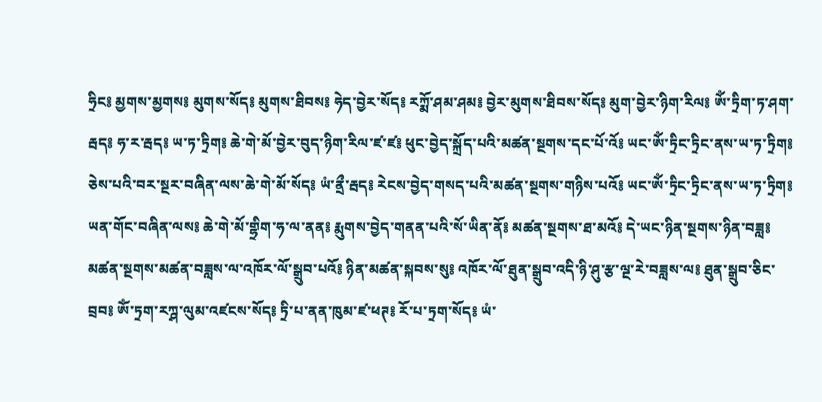ཧྲིང༔ མྱགས་མྱགས༔ མུགས་སོད༔ མུགས་ཐིབས༔ ཧེད་བྱེར་སོད༔ རཀྨོ་ཤམ་ཤམ༔ བྱེར་མུགས་ཐིབས་སོད༔ མུག་བྱེར་ཉིག་རིལ༔ ཨོཾ་ཏྲིག་ཏ་ཤག་རྦད༔ ཧ་ར་རྦད༔ ཡ་ཏ་ཏྲིག༔ ཆེ་གེ་མོ་བྱེར་བུད་ཉིག་རིལ་ཛ་ཛ༔ ཕུང་བྱེད་སྐྲོད་པའི་མཚན་སྔགས་དང་པོ་འོ༔ ཡང་ཨོཾ་ཏྲིང་ཏྲིང་ནས་ཡ་ཏ་ཏྲིག༔ ཅེས་པའི་བར་སྔར་བཞིན་ལས་ཆེ་གེ་མོ་སོད༔ ཡཾ་ནྲྀ་རྦད༔ རེངས་བྱེད་གསད་པའི་མཚན་སྔགས་གཉིས་པའོ༔ ཡང་ཨོཾ་ཏྲིང་ཏྲིང་ནས་ཡ་ཏ་ཏྲིག༔ ཡན་གོང་བཞིན་ལས༔ ཆེ་གེ་མོ་གྷྲིག་ཧ་ལ་ནན༔ རྨུགས་བྱེད་གནན་པའི་སོ་ཡིན་ནོ༔ མཚན་སྔགས་ཐ་མའོ༔ དེ་ཡང་ཉིན་སྔགས་ཉིན་བཟླ༔ མཚན་སྔགས་མཚན་བཟླས་ལ་འཁོར་ལོ་སྒྲུབ་པའོ༔ ཉིན་མཚན་སྐབས་སུ༔ འཁོར་ལོ་ཐུན་སྒྲུབ་འདི་ཉི་ཤུ་རྩ་ལྔ་རེ་བཟླས་ལ༔ ཐུན་སྒྲུབ་ཅིང་བྲབ༔ ཨོཾ་ཏྲག་རཀྴ་ལུམ་འཛངས་སོད༔ ཏྲི་པ་ནན་ཁུམ་ཛ་ཕཊ༔ རོ་པ་ཏྲག་སོད༔ ཡཾ་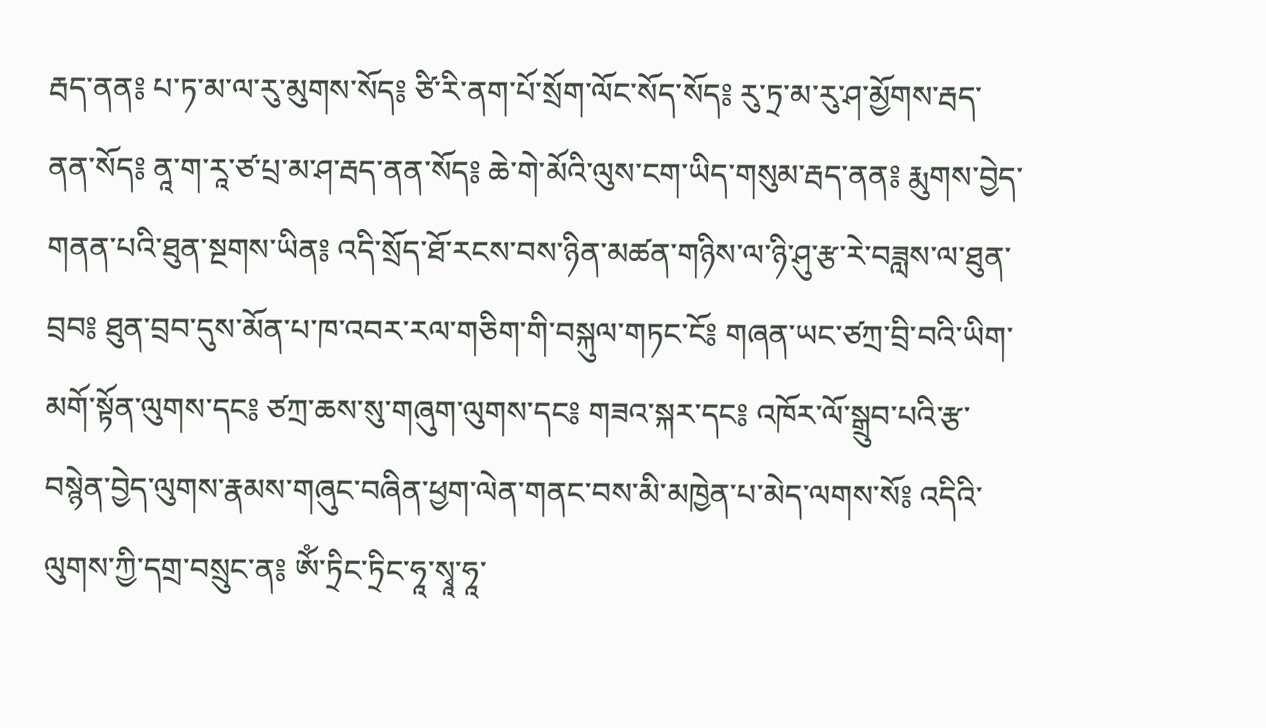རྦད་ནན༔ པ་ཏ་མ་ལ་རུ་མུགས་སོད༔ ཙི་རི་ནག་པོ་སྲོག་ལོང་སོད་སོད༔ རུ་ཏྲ་མ་རུ་ཤ་མྱོགས་རྦད་ནན་སོད༔ ནཱ་ག་རཱ་ཙ་པྲ་མ་ཤ་རྦད་ནན་སོད༔ ཆེ་གེ་མོའི་ལུས་ངག་ཡིད་གསུམ་རྦད་ནན༔ རྨུགས་བྱེད་གནན་པའི་ཐུན་སྔགས་ཡིན༔ འདི་སྲོད་ཐོ་རངས་བས་ཉིན་མཚན་གཉིས་ལ་ཉི་ཤུ་རྩ་རེ་བཟླས་ལ་ཐུན་བྲབ༔ ཐུན་བྲབ་དུས་མོན་པ་ཁ་འབར་རལ་གཅིག་གི་བསྐུལ་གཏང་ངོ༔ གཞན་ཡང་ཙཀྲ་བྲི་བའི་ཡིག་མགོ་སྟོན་ལུགས་དང༔ ཙཀྲ་ཆས་སུ་གཞུག་ལུགས་དང༔ གཟའ་སྐར་དང༔ འཁོར་ལོ་སྒྲུབ་པའི་རྩ་བསྙེན་བྱེད་ལུགས་རྣམས་གཞུང་བཞིན་ཕྱག་ལེན་གནང་བས་མི་མཁྱེན་པ་མེད་ལགས་སོ༔ འདིའི་ལུགས་ཀྱི་དགྲ་བསྲུང་ན༔ ཨོཾ་ཏྲིང་ཏྲིང་ཧཱ་སྭཱ་ཧཱ་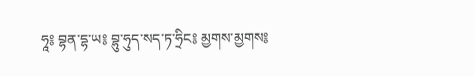ཧཱ༔ བྷན་དྷ་ཡ༔ བྷུ་ཧུད་སད་ཏ་ཧྲིང༔ མྱགས་མྱགས༔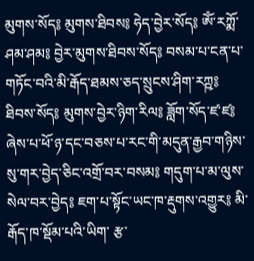མུགས་སོད༔ མུགས་ཐིབས༔ ཧེད་བྱེར་སོད༔ ཨོཾ་རཀྨོ་ཤམ་ཤམ༔ བྱེར་མུགས་ཐིབས་སོད༔ བསམ་པ་ངན་པ་གཏོང་བའི་མི་རྒོད་ཐམས་ཅད་སྲུངས་ཤིག་རཀྵ༔ ཐིབས་སོད༔ མུགས་བྱེར་ཉིག་རིལ༔ ཟློག་སོད་ཛ་ཛ༔ ཞེས་པ་ཕོ་ཉ་དང་བཅས་པ་རང་གི་མདུན་རྒྱབ་གཉིས་སུ་གར་བྱེད་ཅིང་འགྲོ་བར་བསམ༔ གདུག་པ་མ་ལུས་སེལ་བར་བྱེད༔ ཇག་པ་སྟོང་ཡང་ཁ་རྡུགས་འགྱུར༔ མི་རྒོད་ཁ་སྡོམ་པའི་ཡིག་ རྩ་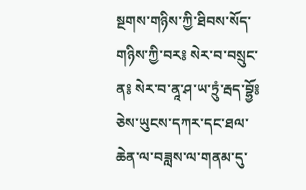སྔགས་གཉིས་ཀྱི་ཐིབས་སོད་གཉིས་ཀྱི་བར༔ སེར་བ་བསྲུང་ན༔ སེར་བ་ནཱ་ཤ་ཡ་ཏྲུཾ་རྦད་བྷྱོ༔ ཅེས་ཡུངས་དཀར་དང་ཐལ་ཆེན་ལ་བཟླས་ལ་གནམ་དུ་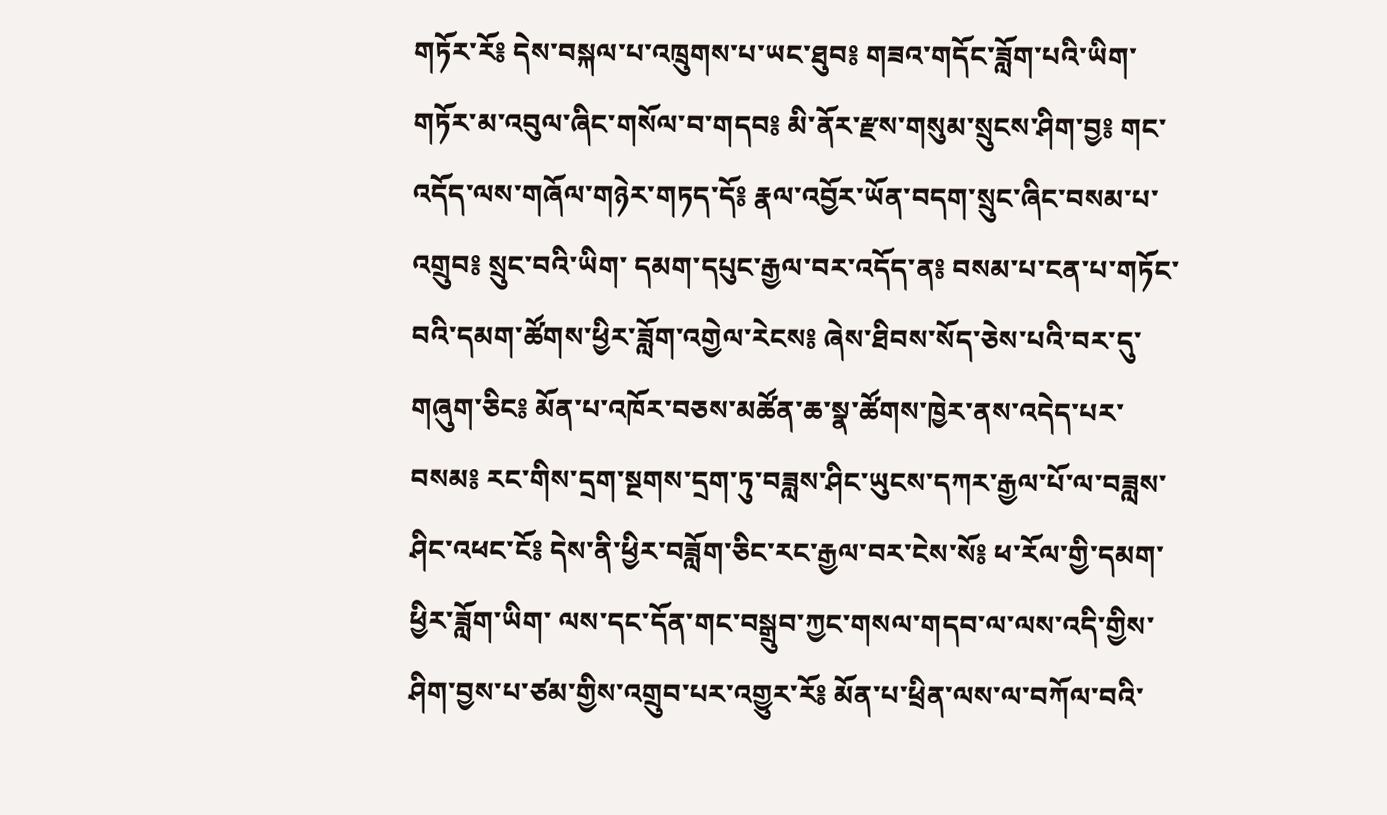གཏོར་རོ༔ དེས་བསྐལ་པ་འཁྲུགས་པ་ཡང་ཐུབ༔ གཟའ་གདོང་ཟློག་པའི་ཡིག་ གཏོར་མ་འབུལ་ཞིང་གསོལ་བ་གདབ༔ མི་ནོར་རྫས་གསུམ་སྲུངས་ཤིག་བྱ༔ གང་འདོད་ལས་གཞོལ་གཉེར་གཏད་དོ༔ རྣལ་འབྱོར་ཡོན་བདག་སྲུང་ཞིང་བསམ་པ་འགྲུབ༔ སྲུང་བའི་ཡིག་ དམག་དཔུང་རྒྱལ་བར་འདོད་ན༔ བསམ་པ་ངན་པ་གཏོང་བའི་དམག་ཚོགས་ཕྱིར་ཟློག་འགྱེལ་རེངས༔ ཞེས་ཐིབས་སོད་ཅེས་པའི་བར་དུ་གཞུག་ཅིང༔ མོན་པ་འཁོར་བཅས་མཚོན་ཆ་སྣ་ཚོགས་ཁྱེར་ནས་འདེད་པར་བསམ༔ རང་གིས་དྲག་སྔགས་དྲག་ཏུ་བཟླས་ཤིང་ཡུངས་དཀར་རྒྱལ་པོ་ལ་བཟླས་ཤིང་འཕང་ངོ༔ དེས་ནི་ཕྱིར་བཟློག་ཅིང་རང་རྒྱལ་བར་ངེས་སོ༔ ཕ་རོལ་གྱི་དམག་ཕྱིར་ཟློག་ཡིག་ ལས་དང་དོན་གང་བསྒྲུབ་ཀྱང་གསལ་གདབ་ལ་ལས་འདི་གྱིས་ཤིག་བྱས་པ་ཙམ་གྱིས་འགྲུབ་པར་འགྱུར་རོ༔ མོན་པ་ཕྲིན་ལས་ལ་བཀོལ་བའི་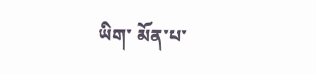ཡིག་ མོན་པ་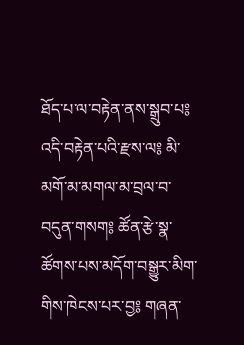ཐོད་པ་ལ་བརྟེན་ནས་སྒྲུབ་པ༔ འདི་བརྟེན་པའི་རྫས་ལ༔ མི་མགོ་མ་མགལ་མ་བྲལ་བ་བདུན་གསག༔ ཚོན་རྩེ་སྣ་ཚོགས་པས་མདོག་བསྒྱུར་མིག་གིས་ཁེངས་པར་བྱ༔ གཞན་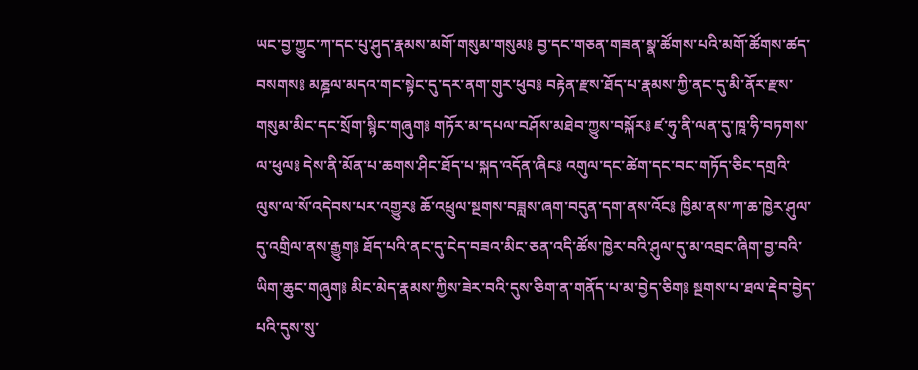ཡང་བྱ་ཀྱུང་ཀ་དང་པུ་ཤུད་རྣམས་མགོ་གསུམ་གསུམ༔ བྱ་དང་གཅན་གཟན་སྣ་ཚོགས་པའི་མགོ་ཚོགས་ཚད་བསགས༔ མཎྜལ་མདའ་གང་སྟེང་དུ་དར་ནག་གུར་ཕུབ༔ བརྟེན་རྫས་ཐོད་པ་རྣམས་ཀྱི་ནང་དུ་མི་ནོར་རྫས་གསུམ་མིང་དང་སྲོག་སྙིང་གཞུག༔ གཏོར་མ་དཔལ་བཤོས་མཐེབ་ཀྱུས་བསྐོར༔ ཛ་ཧུ་ནི་ལན་དུ་ཁཱ་ཧི་བཏགས་ལ་ཕུལ༔ དེས་ནི་མོན་པ་ཆགས་ཤིང་ཐོད་པ་སྐད་འདོན་ཞིང༔ འགུལ་དང་ཚེག་དང་བང་གཏོད་ཅིང་དགྲའི་ལུས་ལ་སོ་འདེབས་པར་འགྱུར༔ ཆོ་འཕྲུལ་སྔགས་བཟླས་ཞག་བདུན་དག་ནས་འོང༔ ཁྱིམ་ནས་ཀ་ཆ་ཁྱེར་ཤུལ་དུ་འགྲིལ་ནས་རྒྱུག༔ ཐོད་པའི་ནང་དུ་ངེད་བཟའ་མིང་ཅན་འདི་ཚོས་ཁྱེར་བའི་ཤུལ་དུ་མ་འབྲང་ཞིག་བྱ་བའི་ཡིག་ཆུང་གཞུག༔ མིང་མེད་རྣམས་ཀྱིས་ཟེར་བའི་དུས་ཅིག་ན་གནོད་པ་མ་བྱེད་ཅིག༔ སྔགས་པ་ཐལ་རྡེབ་བྱེད་པའི་དུས་སུ་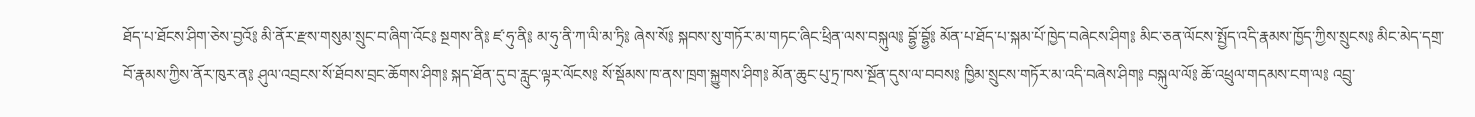ཐོད་པ་ཐོངས་ཤིག་ཅེས་བྱའོ༔ མི་ནོར་རྫས་གསུམ་སྲུང་བ་ཞིག་འོང༔ སྔགས་ནི༔ ཛ་ཧུ་ནི༔ མ་ཧུ་ནི་ཀ་ལི་མ་ཏྲི༔ ཞེས་སོ༔ སྐབས་སུ་གཏོར་མ་གཏང་ཞིང་ཕྲིན་ལས་བསྐུལ༔ བྷྱོ་བྷྱོ༔ མོན་པ་ཐོད་པ་སྐམ་པོ་ཁྱེད་བཞེངས་ཤིག༔ མིང་ཅན་ལོངས་སྤྱོད་འདི་རྣམས་ཁྱོད་ཀྱིས་སྲུངས༔ མིང་མེད་དགྲ་བོ་རྣམས་ཀྱིས་ནོར་ཁུར་ན༔ ཤུལ་འབྲངས་སོ་ཐོབས་བྲང་ཆོགས་ཤིག༔ སྐད་ཐོན་དུ་བ་རླུང་ལྟར་ལོངས༔ སོ་སྡོམས་ཁ་ནས་ཁྲག་སྐྱུགས་ཤིག༔ མོན་ཆུང་པུ་ཏྲ་ཁས་སྔོན་དུས་ལ་བབས༔ ཁྱིམ་སྲུངས་གཏོར་མ་འདི་བཞེས་ཤིག༔ བསྐུལ་ལོ༔ ཆོ་འཕྲུལ་གདམས་ངག་ལ༔ འབྲུ་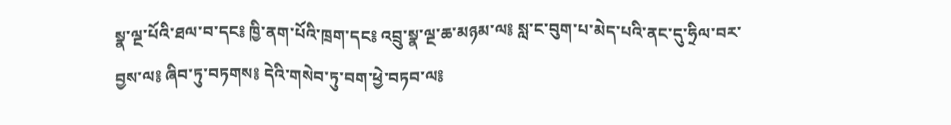སྣ་ལྔ་པོའི་ཐལ་བ་དང༔ ཁྱི་ནག་པོའི་ཁྲག་དང༔ འབྲུ་སྣ་ལྔ་ཆ་མཉམ་ལ༔ སླ་ང་བུག་པ་མེད་པའི་ནང་དུ་ཧྲིལ་བར་བྱས་ལ༔ ཞིབ་ཏུ་བཏགས༔ དེའི་གསེབ་ཏུ་བག་ཕྱེ་བཏབ་ལ༔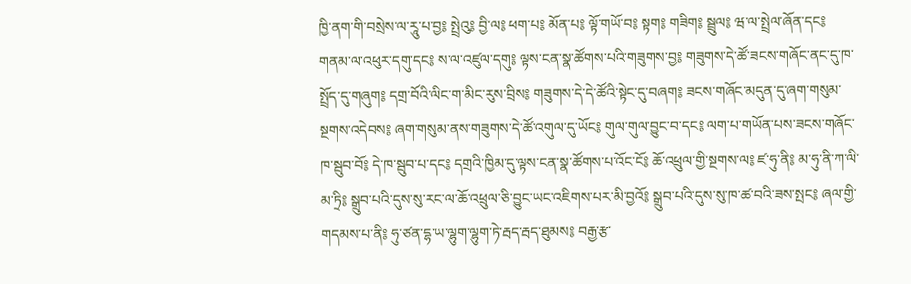ཁྱི་ནག་གི་བསྲེས་ལ་རཱུ་པ་བྱ༔ སྤྲེའུ༔ བྱི་ལ༔ ཕག་པ༔ མོན་པ༔ ལྟོ་གཡོ་བ༔ སྟག༔ གཟིག༔ སྦྲུལ༔ ཝ་ལ་སྤྲེལ་ཞོན་དང༔ གནམ་ལ་འཕུར་དགུ་དང༔ ས་ལ་འཛུལ་དགུ༔ ལྟས་ངན་སྣ་ཚོགས་པའི་གཟུགས་བྱ༔ གཟུགས་དེ་ཚོ་ཟངས་གཞོང་ནང་དུ་ཁ་སྤྲོད་དུ་གཞུག༔ དགྲ་བོའི་ལིང་ག་མིང་རུས་བྲིས༔ གཟུགས་དེ་དེ་ཚོའི་སྟེང་དུ་བཞག༔ ཟངས་གཞོང་མདུན་དུ་ཞག་གསུམ་སྔགས་འདེབས༔ ཞག་གསུམ་ནས་གཟུགས་དེ་ཚོ་འགུལ་དུ་ཡོང༔ གུལ་གུལ་བྱུང་བ་དང༔ ལག་པ་གཡོན་པས་ཟངས་གཞོང་ཁ་སྦུབ་བོ༔ དེ་ཁ་སྦུབ་པ་དང༔ དགྲའི་ཁྱིམ་དུ་ལྟས་ངན་སྣ་ཚོགས་པ་འོང་ངོ༔ ཆོ་འཕྲུལ་གྱི་སྔགས་ལ༔ ཛ་ཧུ་ནི༔ མ་ཧུ་ནི་ཀ་ལི་མ་ཏྲི༔ སྒྲུབ་པའི་དུས་སུ་རང་ལ་ཆོ་འཕྲུལ་ཅི་བྱུང་ཡང་འཇིགས་པར་མི་བྱའོ༔ སྒྲུབ་པའི་དུས་སུ་ཁ་ཚ་བའི་ཟས་སྤང༔ ཞལ་གྱི་གདམས་པ་ནི༔ ཧུ་ཙན་དྷ་ཡ་ལྷུག་ལྷུག་ཏེ་རྦད་རྦད་ཐུམས༔ བརྒྱ་རྩ་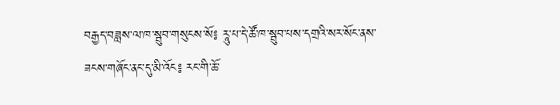བརྒྱད་བཟླས་ལ་ཁ་སྦུབ་གསུངས་སོ༔ རཱུ་པ་དེ་ཚོ་ཁ་སྦུབ་པས་དགྲའི་སར་སོང་ནས་ཟངས་གཞོང་ནང་དུ་མི་འོང༔ རང་གི་ཆོ་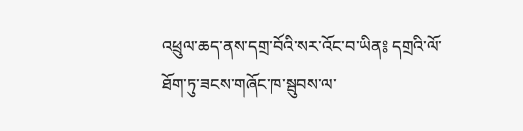འཕྲུལ་ཆད་ནས་དགྲ་བོའི་སར་འོང་བ་ཡིན༔ དགྲའི་ལོ་ཐོག་ཏུ་ཟངས་གཞོང་ཁ་སྦུབས་ལ་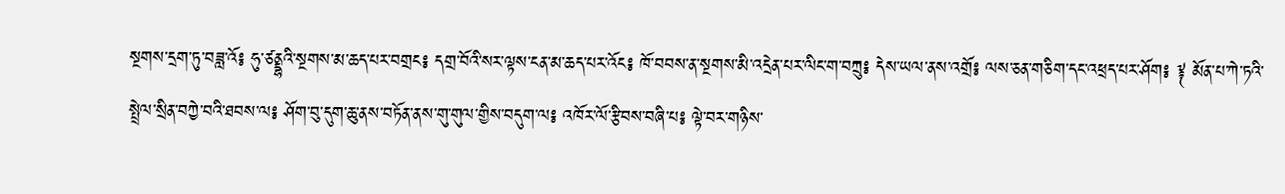སྔགས་དྲག་ཏུ་བཟླ་འོ༔ ཧུ་ཙནྡྷའི་སྔགས་མ་ཆད་པར་བགྲང༔ དགྲ་བོའི་སར་ལྟས་ངན་མ་ཆད་པར་འོང༔ ཁོ་བབས་ན་སྔགས་མི་འདྲེན་པར་ལིང་ག་བཀྲུ༔ དེས་ཡལ་ནས་འགྲོ༔ ལས་ཅན་གཅིག་དང་འཕྲད་པར་ཤོག༔ ༈ མོན་པ་ཀེ་ཏའི་སྤྲེལ་སྲིན་བཀྱེ་བའི་ཐབས་ལ༔ ཤོག་བུ་དུག་ཆུ་ནས་བཏོན་ནས་གུ་གུལ་གྱིས་བདུག་ལ༔ འཁོར་ལོ་རྩིབས་བཞི་པ༔ ལྟེ་བར་གཉིས་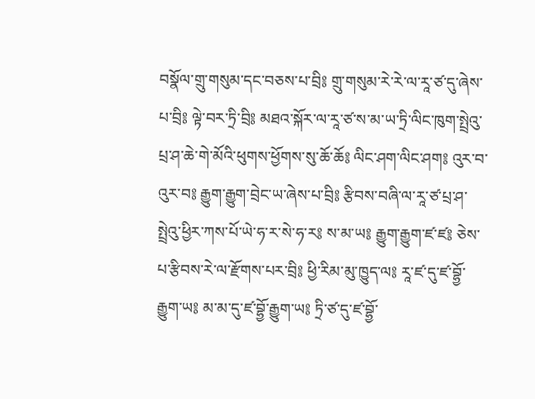བསྣོལ་གྲུ་གསུམ་དང་བཅས་པ་བྲི༔ གྲུ་གསུམ་རེ་རེ་ལ་རཱ་ཙ་དུ་ཞེས་པ་བྲི༔ ལྟེ་བར་ཏྲི་བྲི༔ མཐའ་སྐོར་ལ་རཱ་ཙ་ས་མ་ཡ་ཏྲི་ལིང་ཁུག་སྤྲེའུ་པྲ་ཤ་ཆེ་གེ་མོའི་ཕུགས་ཕྱོགས་སུ་ཆོ་ཆོ༔ ལིང་ཤག་ལིང་ཤག༔ འུར་བ་འུར་བ༔ རྒྱུག་རྒྱུག་བྲེང་ཡ་ཞེས་པ་བྲི༔ རྩིབས་བཞི་ལ་རཱ་ཙ་པྲ་ཤ་སྤྲེའུ་ཕྱིར་ཀས་པོ་ཡེ་ཧ་ར་སེ་ཧ་ར༔ ས་མ་ཡ༔ རྒྱུག་རྒྱུག་ཛ་ཛ༔ ཅེས་པ་རྩིབས་རེ་ལ་རྫོགས་པར་བྲི༔ ཕྱི་རིམ་མུ་ཁྱུད་ལ༔ རཱ་ཛ་དུ་ཛ་བྷྱོ་རྒྱུག་ཡ༔ མ་མ་དུ་ཛ་བྷྱོ་རྒྱུག་ཡ༔ ཏྲི་ཙ་དུ་ཛ་བྷྱོ་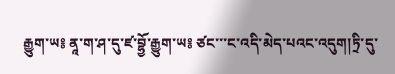རྒྱུག་ཡ༔ ནཱ་ག་ཤ་དུ་ཛ་བྷྱོ་རྒྱུག་ཡ༔ ཙང་་་ང་འདི་མེད་པའང་འདུག།ཏྲི་དུ་